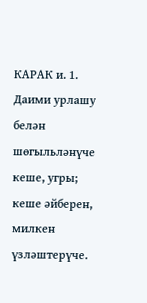КАРАК и. 1. Даими урлашу белән шөгыльләнүче кеше, угры; кеше әйберен, милкен үзләштерүче.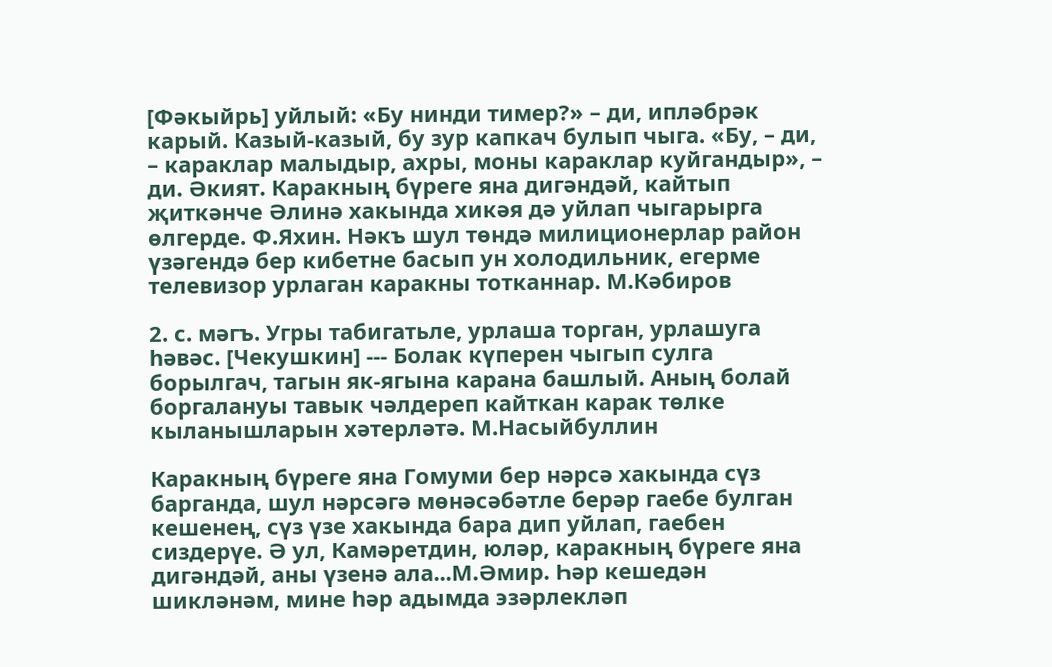[Фәкыйрь] уйлый: «Бу нинди тимер?» – ди, ипләбрәк карый. Казый-казый, бу зур капкач булып чыга. «Бу, – ди, – караклар малыдыр, ахры, моны караклар куйгандыр», – ди. Әкият. Каракның бүреге яна дигәндәй, кайтып җиткәнче Әлинә хакында хикәя дә уйлап чыгарырга өлгерде. Ф.Яхин. Нәкъ шул төндә милиционерлар район үзәгендә бер кибетне басып ун холодильник, егерме телевизор урлаган каракны тотканнар. М.Кәбиров

2. с. мәгъ. Угры табигатьле, урлаша торган, урлашуга һәвәс. [Чекушкин] --- Болак күперен чыгып сулга борылгач, тагын як-ягына карана башлый. Аның болай боргалануы тавык чәлдереп кайткан карак төлке кыланышларын хәтерләтә. М.Насыйбуллин

Каракның бүреге яна Гомуми бер нәрсә хакында сүз барганда, шул нәрсәгә мөнәсәбәтле берәр гаебе булган кешенең, сүз үзе хакында бара дип уйлап, гаебен сиздерүе. Ә ул, Камәретдин, юләр, каракның бүреге яна дигәндәй, аны үзенә ала...М.Әмир. Һәр кешедән шикләнәм, мине һәр адымда эзәрлекләп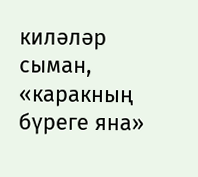киләләр сыман, «каракның бүреге яна»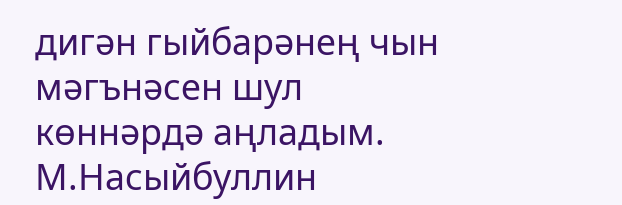дигән гыйбарәнең чын мәгънәсен шул көннәрдә аңладым. М.Насыйбуллин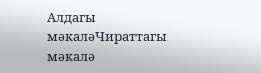Алдагы мәкаләЧираттагы мәкалә